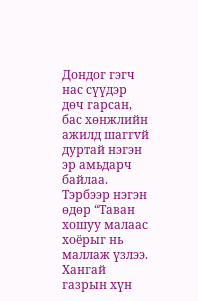Дондог гэгч нас сүүдэр дөч гарсан, бас хөнжлийн ажилд шаггvй дуртай нэгэн эр амьдарч байлаа.
Тэрбээр нэгэн өдөр “Таван хошуу малаас хоёрыг нь маллаж үзлээ. Хангай газрын хүн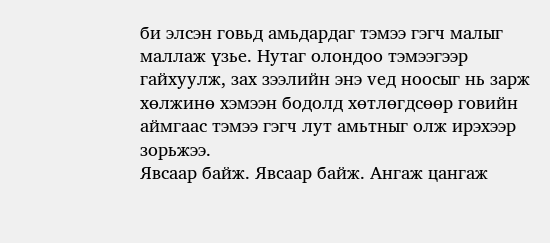би элсэн говьд амьдардаг тэмээ гэгч малыг маллаж үзье. Нутаг олондоо тэмээгээр гайхуулж, зах зээлийн энэ vед ноосыг нь зарж хөлжинө хэмээн бодолд хөтлөгдсөөр говийн аймгаас тэмээ гэгч лут амьтныг олж ирэхээр зорьжээ.
Явсаар байж. Явсаар байж. Ангаж цангаж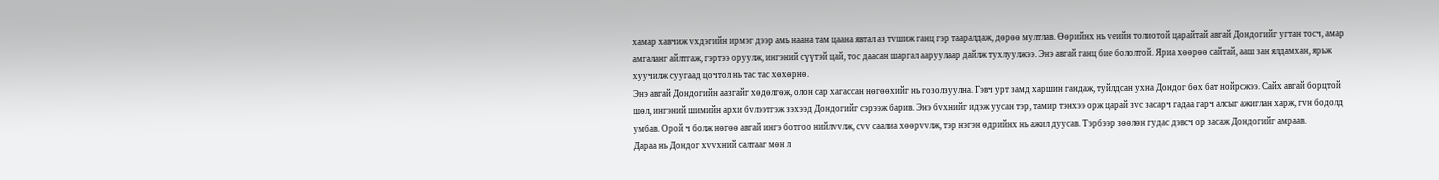хамар хавчиж vхдэгийн ирмэг дээр амь наана там цаана явтал аз тvшиж ганц гэр тааралдаж, дөрөө мултлав. Өөрийнх нь vеийн толиотой царайтай авгай Дондогийг угтан тосч, амар амгаланг айлтгаж, гэртээ оруулж, ингэний сүүтэй цай, тос даасан шаргал ааруулаар дайлж тухлуулжээ. Энэ авгай ганц бие бололтой. Яриа хөөрөө сайтай, ааш зан ялдамхан, ярьж хуучилж суугаад цочтол нь тас тас хөхөрнө.
Энэ авгай Дондогийн аазгайг хөдөлгөж, олон сар хагассан нөгөөхийг нь гозолзуулна. Гэвч урт замд харшин гандаж, туйлдсан ухна Дондог бөх бат нойрсжээ. Сайх авгай борцтой шөл, ингэний шимийн архи бvлээтгэж зэхээд Дондогийг сэрээж барив. Энэ бvхнийг идэж уусан тэр, тамир тэнхээ орж царай зvс засарч гадаа гарч алсыг ажиглан харж, гvн бодолд умбав. Орой ч болж нөгөө авгай ингэ ботгоо нийлvvлж, сvv саалиа хөөрvvлж, тэр нэгэн өдрийнх нь ажил дуусав. Тэрбээр зөөлөн гудас дэвсч ор засаж Дондогийг амраав.
Дараа нь Дондог хvvхний салтааг мөн л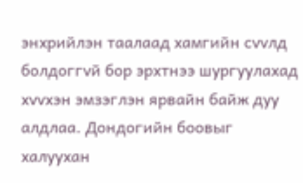энхрийлэн таалаад хамгийн сvvлд болдоггvй бор эрхтнээ шургуулахад хvvхэн эмзэглэн ярвайн байж дуу алдлаа. Дондогийн боовыг халуухан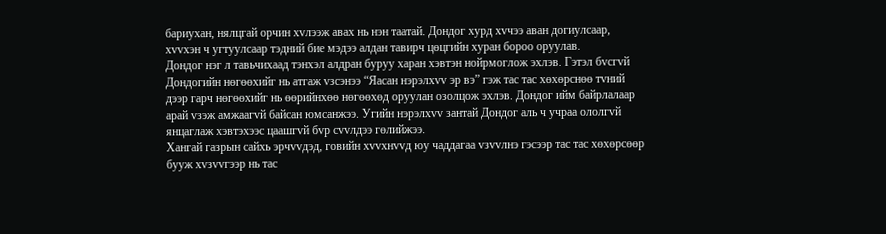бариухан, нялцгай орчин хvлээж авах нь нэн таатай. Дондог хурд хvчээ аван догиулсаар, хvvхэн ч угтуулсаар тэдний бие мэдээ алдан тавирч цөцгийн хуран бороо оруулав.
Дондог нэг л тавьчихаад тэнхэл алдран буруу харан хэвтэн нойрмоглож эхлэв. Гэтэл бvсгvй Дондогийн нөгөөхийг нь атгаж vзсэнээ “Яасан нэрэлхvv эр вэ” гэж тас тас хөхөрснөө тvний дээр гарч нөгөөхийг нь өөрийнхөө нөгөөхөд оруулан озолцож эхлэв. Дондог ийм байрлалаар арай vзэж амжаагvй байсан юмсанжээ. Угийн нэрэлхvv зантай Дондог аль ч учраа ололгvй янцаглаж хэвтэхээс цаашгvй бvр сvvлдээ гөлийжээ.
Хангай газрын сайхь эрчvvдэд, говийн хvvхнvvд юу чаддагаа vзvvлнэ гэсээр тас тас хөхөрсөөр бууж хvзvvгээр нь тас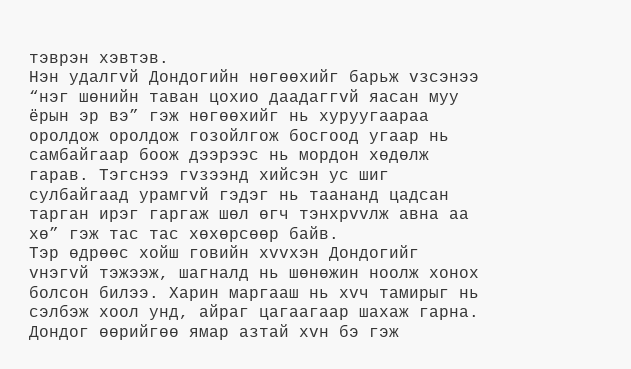тэврэн хэвтэв.
Нэн удалгvй Дондогийн нөгөөхийг барьж vзсэнээ “нэг шөнийн таван цохио даадаггvй яасан муу ёрын эр вэ” гэж нөгөөхийг нь хуруугаараа оролдож оролдож гозойлгож босгоод угаар нь самбайгаар боож дээрээс нь мордон хөдөлж гарав. Тэгснээ гvзээнд хийсэн ус шиг сулбайгаад урамгvй гэдэг нь таананд цадсан тарган ирэг гаргаж шөл өгч тэнхрvvлж авна аа хө” гэж тас тас хөхөрсөөр байв.
Тэр өдрөөс хойш говийн хvvхэн Дондогийг vнэгvй тэжээж, шагналд нь шөнөжин ноолж хонох болсон билээ. Харин маргааш нь хvч тамирыг нь сэлбэж хоол унд, айраг цагаагаар шахаж гарна. Дондог өөрийгөө ямар азтай хvн бэ гэж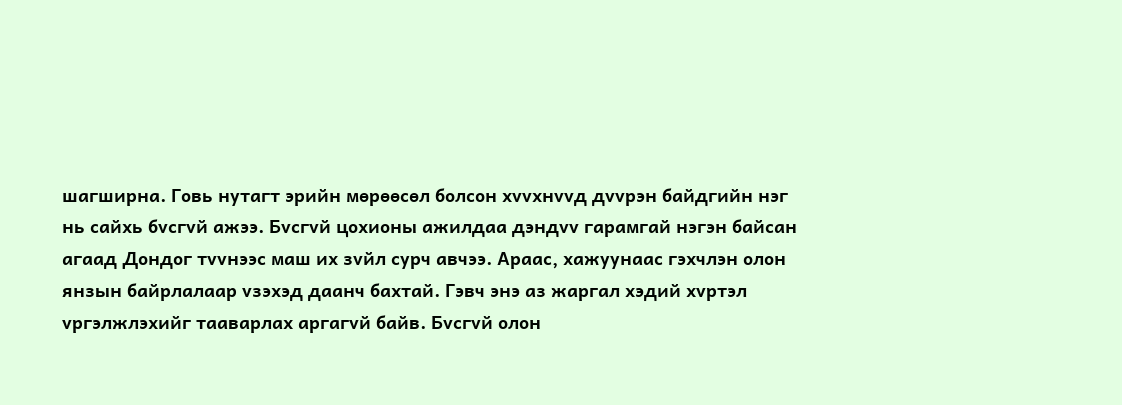шагширна. Говь нутагт эрийн мөрөөсөл болсон хvvхнvvд дvvрэн байдгийн нэг нь сайхь бvсгvй ажээ. Бvсгvй цохионы ажилдаа дэндvv гарамгай нэгэн байсан агаад Дондог тvvнээс маш их зvйл сурч авчээ. Араас, хажуунаас гэхчлэн олон янзын байрлалаар vзэхэд даанч бахтай. Гэвч энэ аз жаргал хэдий хvртэл vргэлжлэхийг тааварлах аргагvй байв. Бvсгvй олон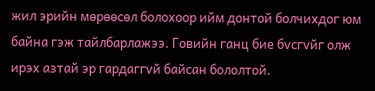жил эрийн мөрөөсөл болохоор ийм донтой болчихдог юм байна гэж тайлбарлажээ. Говийн ганц бие бvсгvйг олж ирэх азтай эр гардаггvй байсан бололтой.